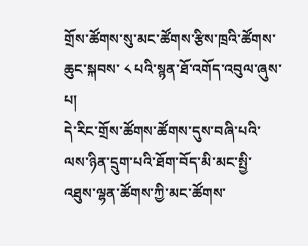གྲོས་ཚོགས་སུ་མང་ཚོགས་རྩིས་ཁྲའི་ཚོགས་ཆུང་སྐབས་ ༨ པའི་སྙན་ཐོ་འགོད་འབུལ་ཞུས་པ།
དེ་རིང་གྲོས་ཚོགས་ཚོགས་དུས་བཞི་པའི་ལས་ཉིན་དྲུག་པའི་ཐོག་བོད་མི་མང་སྤྱི་འཐུས་ལྷན་ཚོགས་ཀྱི་མང་ཚོགས་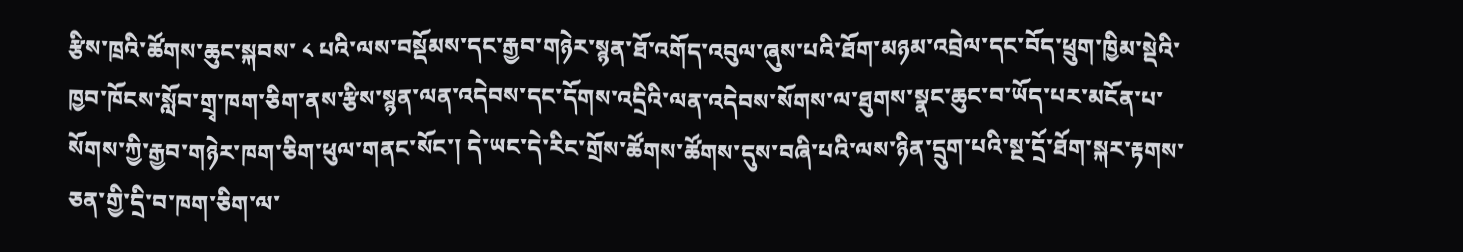རྩིས་ཁྲའི་ཚོགས་ཆུང་སྐབས་ ༨ པའི་ལས་བསྡོམས་དང་རྒྱབ་གཉེར་སྙན་ཐོ་འགོད་འབུལ་ཞུས་པའི་ཐོག་མཉམ་འབྲེལ་དང་བོད་ཕྲུག་ཁྱིམ་སྡེའི་ཁྱབ་ཁོངས་སློབ་གྲྭ་ཁག་ཅིག་ནས་རྩིས་སྙན་ལན་འདེབས་དང་དོགས་འདྲིའི་ལན་འདེབས་སོགས་ལ་ཐུགས་སྣང་ཆུང་བ་ཡོད་པར་མངོན་པ་སོགས་ཀྱི་རྒྱབ་གཉེར་ཁག་ཅིག་ཕུལ་གནང་སོང་། དེ་ཡང་དེ་རིང་གྲོས་ཚོགས་ཚོགས་དུས་བཞི་པའི་ལས་ཉིན་དྲུག་པའི་སྔ་དྲོ་ཐོག་སྐར་རྟགས་ཅན་གྱི་དྲི་བ་ཁག་ཅིག་ལ་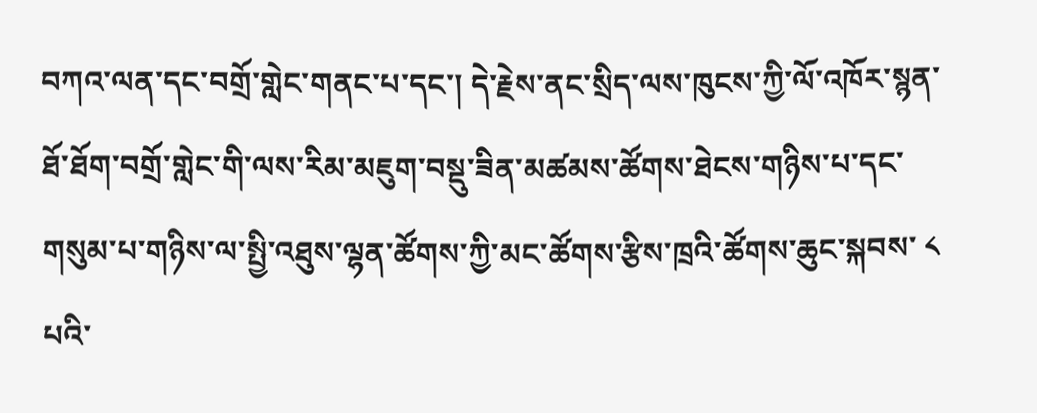བཀའ་ལན་དང་བགྲོ་གླེང་གནང་པ་དང་། དེ་རྗེས་ནང་སྲིད་ལས་ཁུངས་ཀྱི་ལོ་འཁོར་སྙན་ཐོ་ཐོག་བགྲོ་གླེང་གི་ལས་རིམ་མཇུག་བསྡུ་ཟིན་མཚམས་ཚོགས་ཐེངས་གཉིས་པ་དང་གསུམ་པ་གཉིས་ལ་སྤྱི་འཐུས་ལྷན་ཚོགས་ཀྱི་མང་ཚོགས་རྩིས་ཁྲའི་ཚོགས་ཆུང་སྐབས་ ༨ པའི་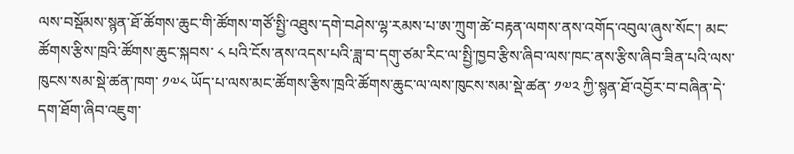ལས་བསྡོམས་སྙན་ཐོ་ཚོགས་ཆུང་གི་ཚོགས་གཙོ་སྤྱི་འཐུས་དགེ་བཤེས་ལྷ་རམས་པ་ཨ་ཀྲུག་ཚེ་བརྟན་ལགས་ནས་འགོད་འབུལ་ཞུས་སོང་། མང་ཚོགས་རྩིས་ཁྲའི་ཚོགས་ཆུང་སྐབས་ ༨ པའི་ངོས་ནས་འདས་པའི་ཟླ་བ་དགུ་ཙམ་རིང་ལ་སྤྱི་ཁྱབ་རྩིས་ཞིབ་ལས་ཁང་ནས་རྩིས་ཞིབ་ཟིན་པའི་ལས་ཁུངས་སམ་སྡེ་ཚན་ཁག་ ༡༧༨ ཡོད་པ་ལས་མང་ཚོགས་རྩིས་ཁྲའི་ཚོགས་ཆུང་ལ་ལས་ཁུངས་སམ་སྡེ་ཚན་ ༡༧༢ ཀྱི་སྙན་ཐོ་འབྱོར་བ་བཞིན་དེ་དག་ཐོག་ཞིབ་འཇུག་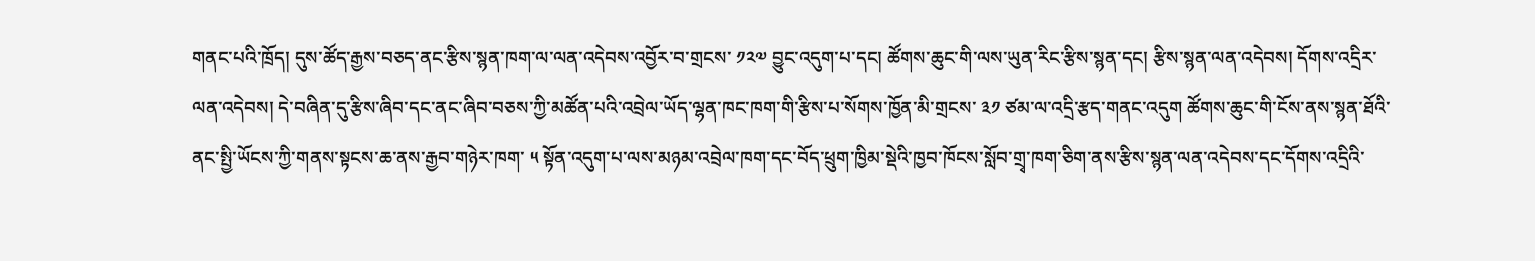གནང་པའི་ཁྲོད། དུས་ཚོད་རྒྱས་བཅད་ནང་རྩིས་སྙན་ཁག་ལ་ལན་འདེབས་འབྱོར་བ་གྲངས་ ༡༢༧ བྱུང་འདུག་པ་དང། ཚོགས་ཆུང་གི་ལས་ཡུན་རིང་རྩིས་སྙན་དང། རྩིས་སྙན་ལན་འདེབས། དོགས་འདྲིར་ལན་འདེབས། དེ་བཞིན་དུ་རྩིས་ཞིབ་དང་ནང་ཞིབ་བཅས་ཀྱི་མཚོན་པའི་འབྲེལ་ཡོད་ལྷན་ཁང་ཁག་གི་རྩིས་པ་སོགས་ཁྱོན་མི་གྲངས་ ༣༡ ཙམ་ལ་འདྲི་རྩད་གནང་འདུག ཚོགས་ཆུང་གི་ངོས་ནས་སྙན་ཐོའི་ནང་སྤྱི་ཡོངས་ཀྱི་གནས་སྟངས་ཆ་ནས་རྒྱབ་གཉེར་ཁག་ ༥ སྟོན་འདུག་པ་ལས་མཉམ་འབྲེལ་ཁག་དང་བོད་ཕྲུག་ཁྱིམ་སྡེའི་ཁྱབ་ཁོངས་སློབ་གྲྭ་ཁག་ཅིག་ནས་རྩིས་སྙན་ལན་འདེབས་དང་དོགས་འདྲིའི་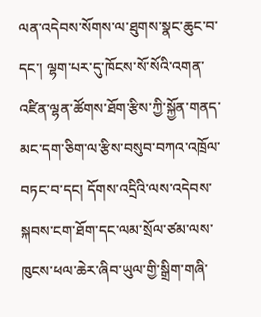ལན་འདེབས་སོགས་ལ་ཐུགས་སྣང་ཆུང་བ་དང་། ལྷག་པར་དུ་ཁོངས་སོ་སོའི་འགན་འཛིན་ལྷན་ཚོགས་ཐོག་རྩིས་ཀྱི་སྐྱོན་གནད་མང་དག་ཅིག་ལ་རྩིས་བསུབ་བཀའ་འཁྲོལ་བཏང་བ་དང། དོགས་འདྲིའི་ལས་འདེབས་སྐབས་ངག་ཐོག་དང་ལམ་སྲོལ་ཙམ་ལས་ཁུངས་ཕལ་ཆེར་ཞིབ་ཡུལ་གྱི་སྒྲིག་གཞི་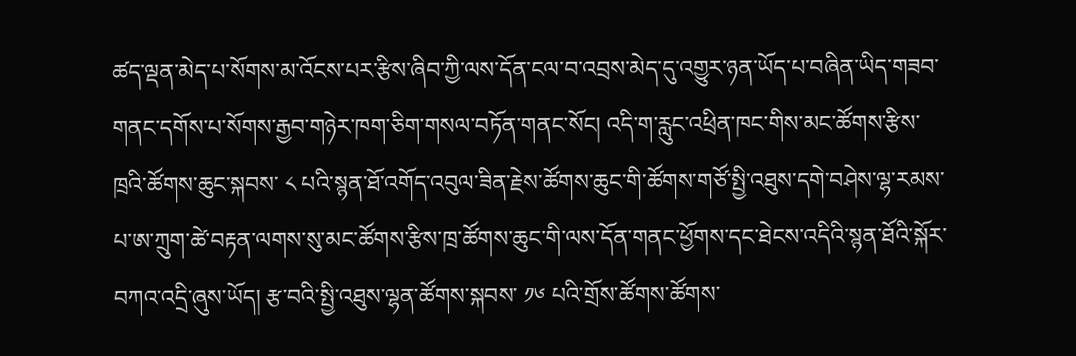ཚད་ལྡན་མེད་པ་སོགས་མ་འོངས་པར་རྩིས་ཞིབ་ཀྱི་ལས་དོན་ངལ་བ་འབྲས་མེད་དུ་འགྱུར་ཉན་ཡོད་པ་བཞིན་ཡིད་གཟབ་གནང་དགོས་པ་སོགས་རྒྱབ་གཉེར་ཁག་ཅིག་གསལ་བཏོན་གནང་སོང། འདི་ག་རླུང་འཕྲིན་ཁང་གིས་མང་ཚོགས་རྩིས་ཁྲའི་ཚོགས་ཆུང་སྐབས་ ༨ པའི་སྙན་ཐོ་འགོད་འབུལ་ཟིན་རྗེས་ཚོགས་ཆུང་གི་ཚོགས་གཙོ་སྤྱི་འཐུས་དགེ་བཤེས་ལྷ་རམས་པ་ཨ་ཀྲུག་ཚེ་བརྟན་ལགས་སུ་མང་ཚོགས་རྩིས་ཁྲ་ཚོགས་ཆུང་གི་ལས་དོན་གནང་ཕྱོགས་དང་ཐེངས་འདིའི་སྙན་ཐོའི་སྐོར་བཀའ་འདྲི་ཞུས་ཡོད། རྩ་བའི་སྤྱི་འཐུས་ལྷན་ཚོགས་སྐབས་ ༡༦ པའི་གྲོས་ཚོགས་ཚོགས་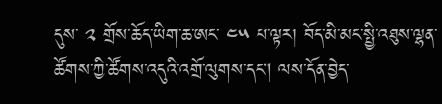དུས་ ༢ གྲོས་ཆོད་ཡིག་ཆ་ཨང་ ༤༥ པ་ལྟར། བོད་མི་མང་སྤྱི་འཐུས་ལྷན་ཚོགས་ཀྱི་ཚོགས་འདུའི་འགྲོ་ལུགས་དང། ལས་དོན་བྱེད་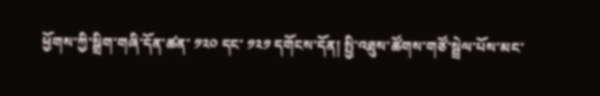ཕྱོགས་ཀྱི་སྒྲིག་གཞི་དོན་ཚན་ ༡༢༠ དང་ ༡༢༡ དགོངས་དོན། སྤྱི་འཐུས་ཚོགས་གཙོ་སྦྲེལ་པོས་མང་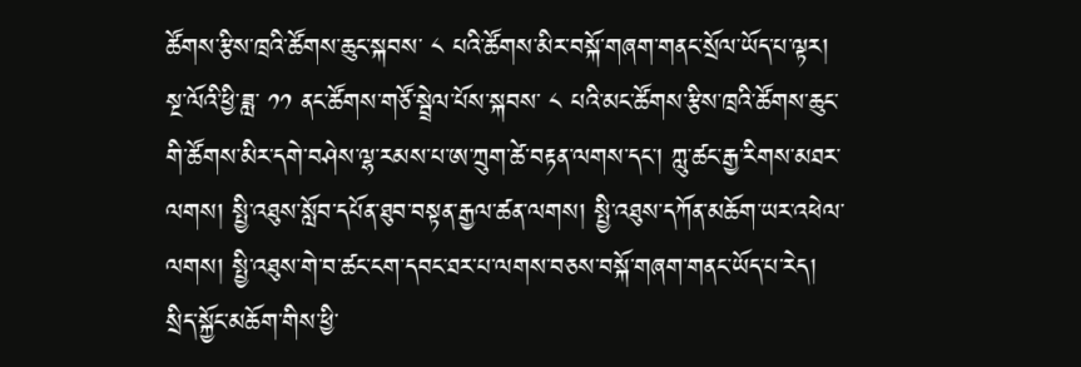ཚོགས་རྩིས་ཁྲའི་ཚོགས་ཆུང་སྐབས་ ༨ པའི་ཚོགས་མིར་བསྐོ་གཞག་གནང་སྲོལ་ཡོད་པ་ལྟར། སྔ་ལོའི་ཕྱི་ཟླ་ ༡༡ ནང་ཚོགས་གཙོ་སྦྲེལ་པོས་སྐབས་ ༨ པའི་མང་ཚོགས་རྩིས་ཁྲའི་ཚོགས་ཆུང་གི་ཚོགས་མིར་དགེ་བཤེས་ལྷ་རམས་པ་ཨ་ཀྲུག་ཚེ་བརྟན་ལགས་དང་། ཀླུ་ཚང་རྒྱ་རིགས་མཐར་ལགས། སྤྱི་འཐུས་སློབ་དཔོན་ཐུབ་བསྟན་རྒྱལ་ཚན་ལགས། སྤྱི་འཐུས་དཀོན་མཆོག་ཡར་འཕེལ་ལགས། སྤྱི་འཐུས་གེ་བ་ཚང་ངག་དབང་ཐར་པ་ལགས་བཅས་བསྐོ་གཞག་གནང་ཡོད་པ་རེད།
སྲིད་སྐྱོང་མཆོག་གིས་ཕྱི་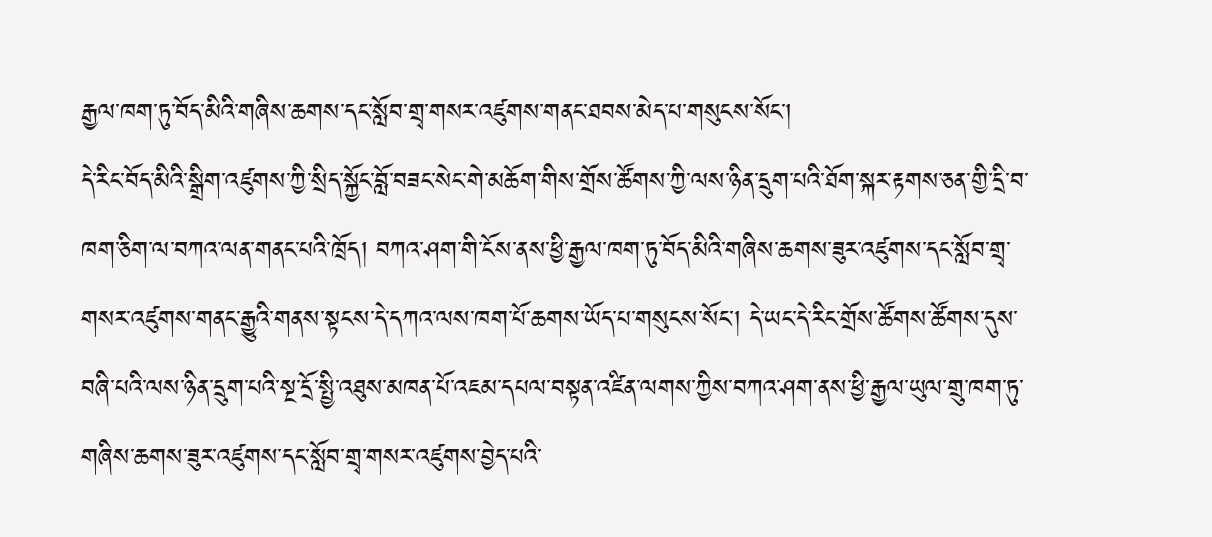རྒྱལ་ཁག་ཏུ་བོད་མིའི་གཞིས་ཆགས་དང་སློབ་གྲྭ་གསར་འཛུགས་གནང་ཐབས་མེད་པ་གསུངས་སོང་།
དེ་རིང་བོད་མིའི་སྒྲིག་འཛུགས་ཀྱི་སྲིད་སྐྱོང་བློ་བཟང་སེང་གེ་མཆོག་གིས་གྲོས་ཚོགས་ཀྱི་ལས་ཉིན་དྲུག་པའི་ཐོག་སྐར་རྟགས་ཅན་གྱི་དྲི་བ་ཁག་ཅིག་ལ་བཀའ་ལན་གནང་པའི་ཁྲོད། བཀའ་ཤག་གི་ངོས་ནས་ཕྱི་རྒྱལ་ཁག་ཏུ་བོད་མིའི་གཞིས་ཆགས་ཟུར་འཛུགས་དང་སློབ་གྲྭ་གསར་འཛུགས་གནང་རྒྱུའི་གནས་སྟངས་དེ་དཀའ་ལས་ཁག་པོ་ཆགས་ཡོད་པ་གསུངས་སོང་། དེ་ཡང་དེ་རིང་གྲོས་ཚོགས་ཚོགས་དུས་བཞི་པའི་ལས་ཉིན་དྲུག་པའི་སྔ་དྲོ་སྤྱི་འཐུས་མཁན་པོ་འཇམ་དཔལ་བསྟན་འཛིན་ལགས་ཀྱིས་བཀའ་ཤག་ནས་ཕྱི་རྒྱལ་ཡུལ་གྲུ་ཁག་ཏུ་གཞིས་ཆགས་ཟུར་འཛུགས་དང་སློབ་གྲྭ་གསར་འཛུགས་བྱེད་པའི་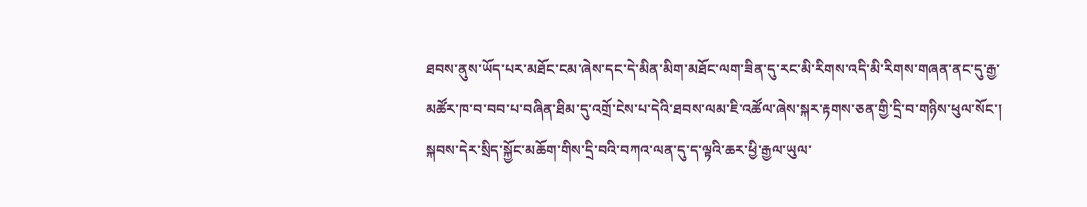ཐབས་ནུས་ཡོད་པར་མཐོང་ངམ་ཞེས་དང་དེ་མིན་མིག་མཐོང་ལག་ཟིན་དུ་རང་མི་རིགས་འདི་མི་རིགས་གཞན་ནང་དུ་རྒྱ་མཚོར་ཁ་བ་བབ་པ་བཞིན་ཐིམ་དུ་འགྲོ་ངེས་པ་དེའི་ཐབས་ལམ་ཇི་འཚོལ་ཞེས་སྐར་རྟགས་ཅན་གྱི་དྲི་བ་གཉིས་ཕུལ་སོང་། སྐབས་དེར་སྲིད་སྐྱོང་མཆོག་གིས་དྲི་བའི་བཀའ་ལན་དུ་ད་ལྟའི་ཆར་ཕྱི་རྒྱལ་ཡུལ་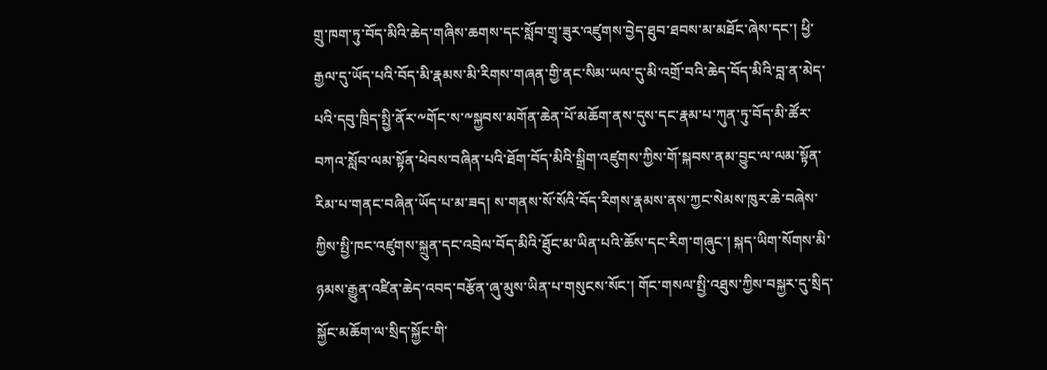གྲུ་ཁག་ཏུ་བོད་མིའི་ཆེད་གཞིས་ཆགས་དང་སློབ་གྲྭ་ཟུར་འཛུགས་བྱེད་ཐུབ་ཐབས་མ་མཐོང་ཞེས་དང་། ཕྱི་རྒྱལ་དུ་ཡོད་པའི་བོད་མི་རྣམས་མི་རིགས་གཞན་གྱི་ནང་སིམ་ཡལ་དུ་མི་འགྲོ་བའི་ཆེད་བོད་མིའི་བླ་ན་མེད་པའི་དབུ་ཁྲིད་སྤྱི་ནོར་༸གོང་ས་༸སྐྱབས་མགོན་ཆེན་པོ་མཆོག་ནས་དུས་དང་རྣམ་པ་ཀུན་ཏུ་བོད་མི་ཚོར་བཀའ་སློབ་ལམ་སྟོན་ཕེབས་བཞིན་པའི་ཐོག་བོད་མིའི་སྒྲིག་འཛུགས་ཀྱིས་གོ་སྐབས་ནམ་བྱུང་ལ་ལམ་སྟོན་རིམ་པ་གནང་བཞིན་ཡོད་པ་མ་ཟད། ས་གནས་སོ་སོའི་བོད་རིགས་རྣམས་ནས་ཀྱང་སེམས་ཁུར་ཆེ་བཞེས་ཀྱིས་སྤྱི་ཁང་འཛུགས་སྐྲུན་དང་འབྲེལ་བོད་མིའི་ཐོུང་མ་ཡིན་པའི་ཆོས་དང་རིག་གཞུང་། སྐད་ཡིག་སོགས་མི་ཉམས་རྒྱུན་འཛིན་ཆེད་འབད་བརྩོན་ཞུ་མུས་ཡིན་པ་གསུངས་སོང་། གོང་གསལ་སྤྱི་འཐུས་ཀྱིས་བསྐྱར་དུ་སྲིད་སྐྱོང་མཆོག་ལ་སྲིད་སྐྱོང་གི་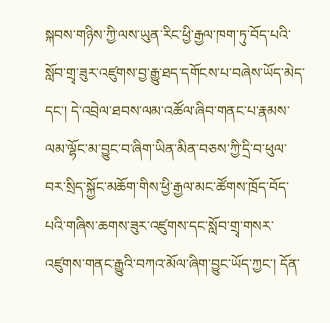སྐབས་གཉིས་ཀྱི་ལས་ཡུན་རིང་ཕྱི་རྒྱལ་ཁག་ཏུ་བོད་པའི་སློབ་གྲྭ་ཟུར་འཛུགས་བྱ་རྒྱུ་ཐད་དགོངས་པ་བཞེས་ཡོད་མེད་དང་། དེ་འབྲེལ་ཐབས་ལམ་འཚོལ་ཞིབ་གནང་པ་རྣམས་ལམ་ལྷོང་མ་བྱུང་བ་ཞིག་ཡིན་མིན་བཅས་ཀྱི་དྲི་བ་ཕུལ་བར་སྲིད་སྐྱོང་མཆོག་གིས་ཕྱི་རྒྱལ་མང་ཚོགས་ཁྲོད་བོད་པའི་གཞིས་ཆགས་ཟུར་འཛུགས་དང་སློབ་གྲྭ་གསར་འཛུགས་གནང་རྒྱུའི་བཀའ་མོལ་ཞིག་བྱུང་ཡོད་ཀྱང་། དོན་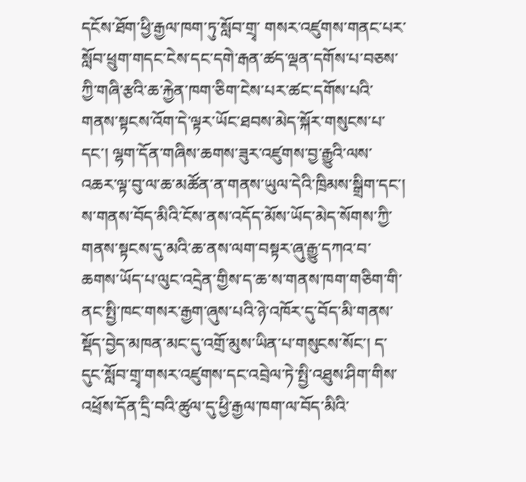དངོས་ཐོག་ཕྱི་རྒྱལ་ཁག་ཏུ་སློབ་གྲྭ་ གསར་འཛུགས་གནང་པར་སློབ་ཕྲུག་གདང་ངེས་དང་དགེ་རྒན་ཚད་ལྡན་དགོས་པ་བཅས་ཀྱི་གཞི་རྩའི་ཆ་རྐྱེན་ཁག་ཅིག་ངེས་པར་ཚང་དགོས་པའི་གནས་སྟངས་འོག་དེ་ལྟར་ཡོང་ཐབས་མེད་སྐོར་གསུངས་པ་དང་། ལྷག་དོན་གཞིས་ཆགས་ཟུར་འཛུགས་བྱ་རྒྱུའི་ལས་འཆར་ལྟ་བུ་ལ་ཆ་མཚོན་ན་གནས་ཡུལ་དེའི་ཁྲིམས་སྒྲིག་དང་། ས་གནས་བོད་མིའི་ངོས་ནས་འདོད་མོས་ཡོད་མེད་སོགས་ཀྱི་གནས་སྟངས་དུ་མའི་ཆ་ནས་ལག་བསྟར་ཞུ་རྒྱུ་དཀའ་བ་ཆགས་ཡོད་པ་ལུང་འདྲེན་གྱིས་ད་ཆ་ས་གནས་ཁག་གཅིག་གི་ནང་སྤྱི་ཁང་གསར་རྒྱག་ཞུས་པའི་ཉེ་འཁོར་དུ་བོད་མི་གནས་སྡོད་བྱེད་མཁན་མང་དུ་འགྲོ་མུས་ཡིན་པ་གསུངས་སོང་། ད་དུང་སློབ་གྲྭ་གསར་འཛུགས་དང་འབྲེལ་ཏེ་སྤྱི་འཐུས་ཤིག་གིས་འཕྲོས་དོན་དྲི་བའི་ཚུལ་དུ་ཕྱི་རྒྱལ་ཁག་ལ་བོད་མིའི་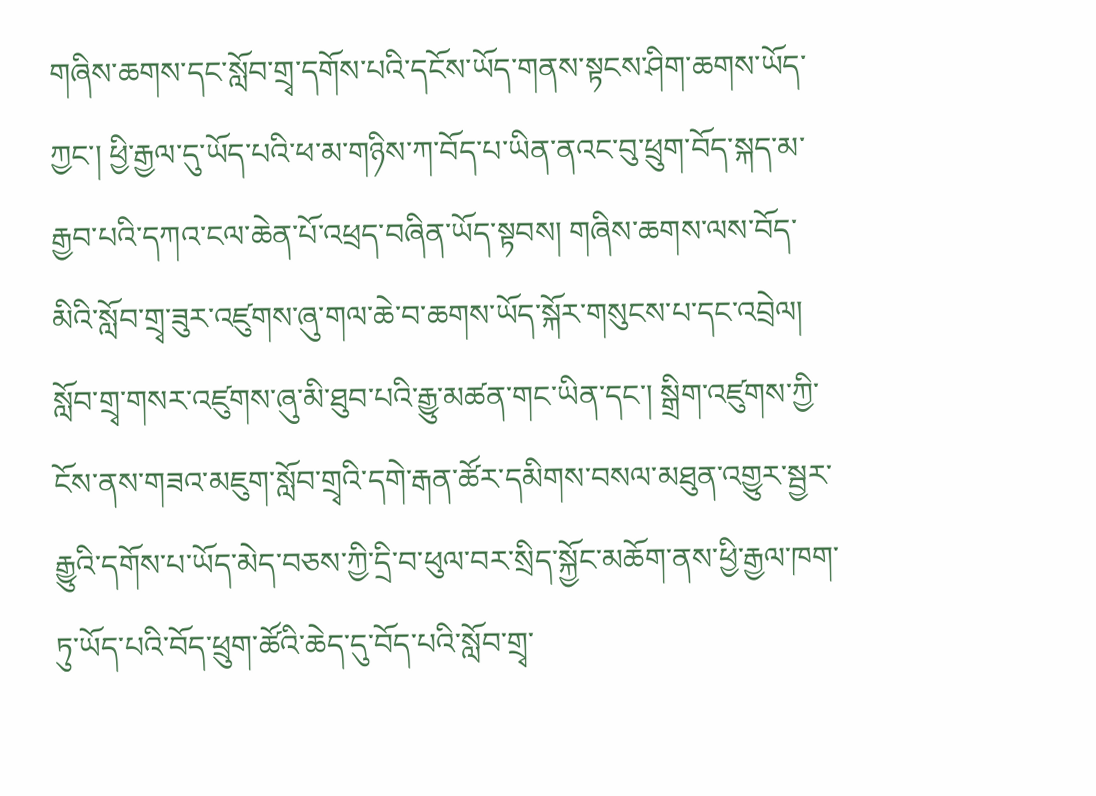གཞིས་ཆགས་དང་སློབ་གྲྭ་དགོས་པའི་དངོས་ཡོད་གནས་སྟངས་ཤིག་ཆགས་ཡོད་ཀྱང་། ཕྱི་རྒྱལ་དུ་ཡོད་པའི་ཕ་མ་གཉིས་ཀ་བོད་པ་ཡིན་ནའང་བུ་ཕྲུག་བོད་སྐད་མ་རྒྱབ་པའི་དཀའ་ངལ་ཆེན་པོ་འཕྲད་བཞིན་ཡོད་སྟབས། གཞིས་ཆགས་ལས་བོད་མིའི་སློབ་གྲྭ་ཟུར་འཛུགས་ཞུ་གལ་ཆེ་བ་ཆགས་ཡོད་སྐོར་གསུངས་པ་དང་འབྲེལ། སློབ་གྲྭ་གསར་འཛུགས་ཞུ་མི་ཐུབ་པའི་རྒྱུ་མཚན་གང་ཡིན་དང་། སྒྲིག་འཛུགས་ཀྱི་ངོས་ནས་གཟའ་མཇུག་སློབ་གྲྭའི་དགེ་རྒན་ཚོར་དམིགས་བསལ་མཐུན་འགྱུར་སྦྱར་རྒྱུའི་དགོས་པ་ཡོད་མེད་བཅས་ཀྱི་དྲི་བ་ཕུལ་བར་སྲིད་སྐྱོང་མཆོག་ནས་ཕྱི་རྒྱལ་ཁག་ཏུ་ཡོད་པའི་བོད་ཕྲུག་ཚོའི་ཆེད་དུ་བོད་པའི་སློབ་གྲྭ་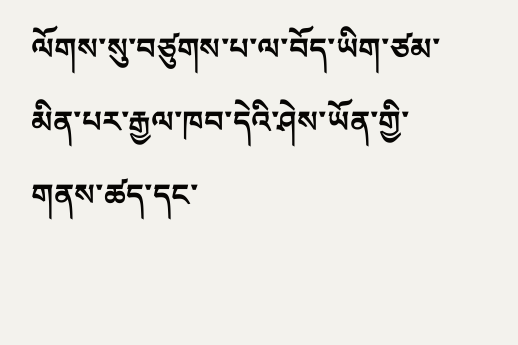ལོགས་སུ་བཙུགས་པ་ལ་བོད་ཡིག་ཙམ་མིན་པར་རྒྱལ་ཁབ་དེའི་ཤེས་ཡོན་གྱི་གནས་ཚད་དང་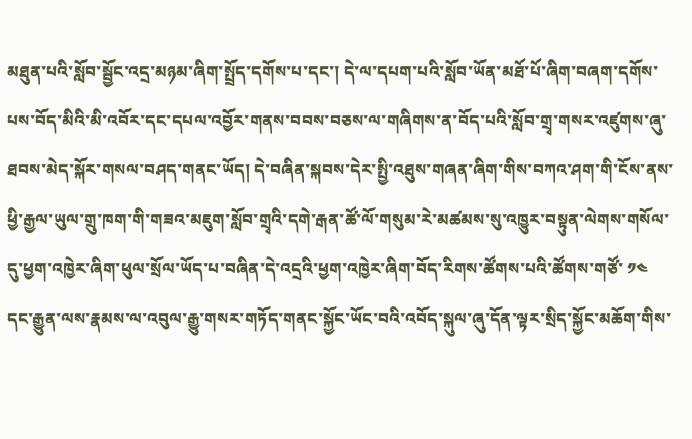མཐུན་པའི་སློབ་སྦྱོང་འདྲ་མཉམ་ཞིག་སྤྲོད་དགོས་པ་དང་། དེ་ལ་དཔག་པའི་སློབ་ཡོན་མཐོ་པོ་ཞིག་བཞག་དགོས་པས་བོད་མིའི་མི་འབོར་དང་དཔལ་འབྱོར་གནས་བབས་བཅས་ལ་གཞིགས་ན་བོད་པའི་སློབ་གྲྭ་གསར་འཛུགས་ཞུ་ཐབས་མེད་སྐོར་གསལ་བཤད་གནང་ཡོད། དེ་བཞིན་སྐབས་དེར་སྤྱི་འཐུས་གཞན་ཞིག་གིས་བཀའ་ཤག་གི་ངོས་ནས་ཕྱི་རྒྱལ་ཡུལ་གྲུ་ཁག་གི་གཟའ་མཇུག་སློབ་གྲྭའི་དགེ་རྒན་ཚོ་ལོ་གསུམ་རེ་མཚམས་སུ་འཁྱུར་བསྟུན་ལེགས་གསོལ་དུ་ཕྱག་འཁྱེར་ཞིག་ཕུལ་སྲོལ་ཡོད་པ་བཞིན་དེ་འདྲའི་ཕྱག་འཁྱེར་ཞིག་བོད་རིགས་ཚོགས་པའི་ཚོགས་གཙོ་ ༡༤ དང་རྒྱུན་ལས་རྣམས་ལ་འབུལ་རྒྱུ་གསར་གཏོད་གནང་སྐྱོང་ཡོང་བའི་འབོད་སྐུལ་ཞུ་དོན་ལྟར་སྲིད་སྐྱོང་མཆོག་གིས་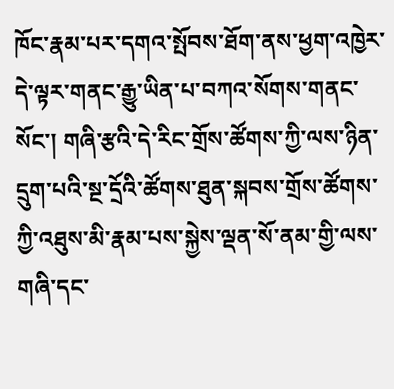ཁོང་རྣམ་པར་དགའ་སྤོབས་ཐོག་ནས་ཕྱག་འཁྱེར་དེ་ལྟར་གནང་རྒྱུ་ཡིན་པ་བཀའ་སོགས་གནང་སོང་། གཞི་རྩའི་དེ་རིང་གྲོས་ཚོགས་ཀྱི་ལས་ཉིན་དྲུག་པའི་སྔ་དྲོའི་ཚོགས་ཐུན་སྐབས་གྲོས་ཚོགས་ཀྱི་འཐུས་མི་རྣམ་པས་སྐྱེས་ལྡན་སོ་ནམ་གྱི་ལས་གཞི་དང་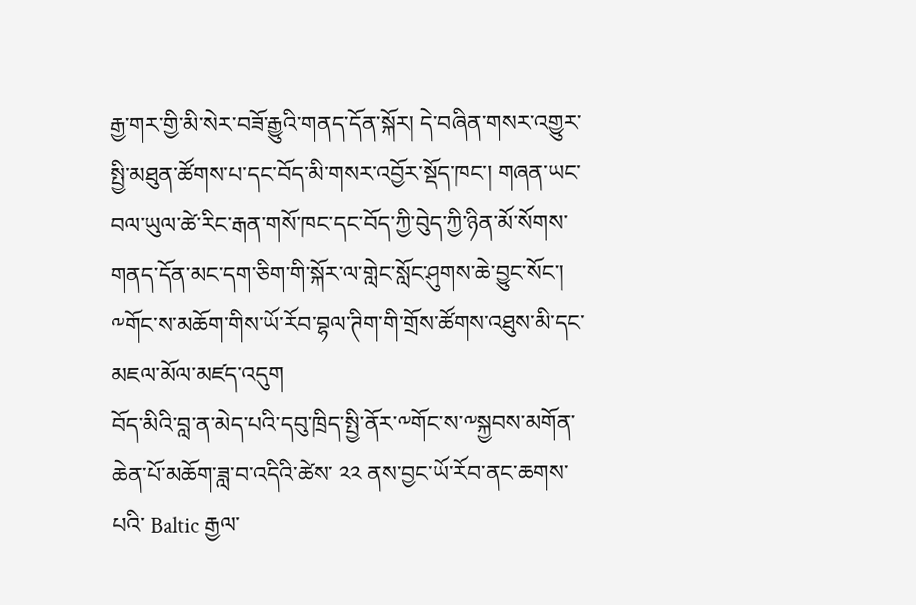རྒྱ་གར་གྱི་མི་སེར་བཟོ་རྒྱུའི་གནད་དོན་སྐོར། དེ་བཞིན་གསར་འགྱུར་སྤྱི་མཐུན་ཚོགས་པ་དང་བོད་མི་གསར་འབྱོར་སྡོད་ཁང་། གཞན་ཡང་བལ་ཡུལ་ཚེ་རིང་རྒན་གསོ་ཁང་དང་བོད་ཀྱི་བེུད་ཀྱི་ཉིན་མོ་སོགས་གནད་དོན་མང་དག་ཅིག་གི་སྐོར་ལ་གླེང་སློང་ཤུགས་ཆེ་བྱུང་སོང་།
༸གོང་ས་མཆོག་གིས་ཡོ་རོབ་བྷལ་ཊིག་གི་གྲོས་ཚོགས་འཐུས་མི་དང་མཇལ་མོལ་མཛད་འདུག
བོད་མིའི་བླ་ན་མེད་པའི་དབུ་ཁྲིད་སྤྱི་ནོར་༸གོང་ས་༸སྐྱབས་མགོན་ཆེན་པོ་མཆོག་ཟླ་བ་འདིའི་ཚེས་ ༢༢ ནས་བྱང་ཡོ་རོབ་ནང་ཆགས་པའི་ Baltic རྒྱལ་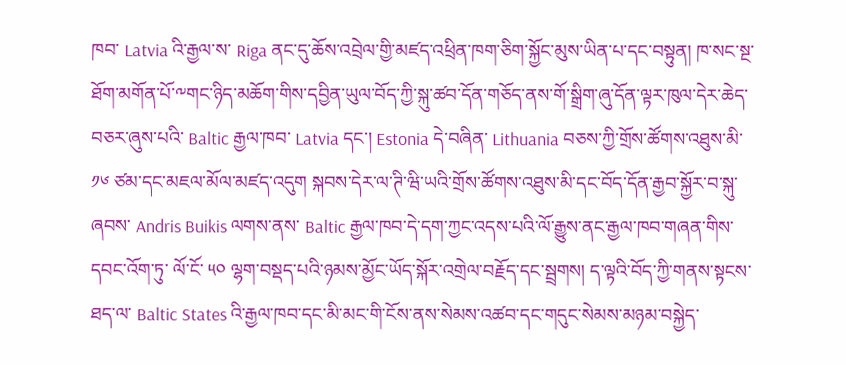ཁབ་ Latvia འི་རྒྱལ་ས་ Riga ནང་དུ་ཆོས་འབྲེལ་གྱི་མཛད་འཕྲིན་ཁག་ཅིག་སྐྱོང་མུས་ཡིན་པ་དང་བསྟུན། ཁ་སང་སྔ་ཐོག་མགོན་པོ་༸གང་ཉིད་མཆོག་གིས་དབྱིན་ཡུལ་བོད་ཀྱི་སྐུ་ཚབ་དོན་གཅོད་ནས་གོ་སྒྲིག་ཞུ་དོན་ལྟར་ཁུལ་དེར་ཆེད་བཅར་ཞུས་པའི་ Baltic རྒྱལ་ཁབ་ Latvia དང་། Estonia དེ་བཞིན་ Lithuania བཅས་ཀྱི་གྲོས་ཚོགས་འཐུས་མི་ ༡༦ ཙམ་དང་མཇལ་མོལ་མཛད་འདུག སྐབས་དེར་ལ་ཊི་ཝི་ཡའི་གྲོས་ཚོགས་འཐུས་མི་དང་བོད་དོན་རྒྱབ་སྐྱོར་བ་སྐུ་ཞབས་ Andris Buikis ལགས་ནས་ Baltic རྒྱལ་ཁབ་དེ་དག་ཀྱང་འདས་པའི་ལོ་རྒྱུས་ནང་རྒྱལ་ཁབ་གཞན་གིས་དབང་འོག་ཏུ་ ལོ་ངོ་ ༥༠ ལྷག་བསྡད་པའི་ཉམས་མྱོང་ཡོད་སྐོར་འགྲེལ་བརྗོད་དང་སྦྲགས། ད་ལྟའི་བོད་ཀྱི་གནས་སྟངས་ཐད་ལ་ Baltic States འི་རྒྱལ་ཁབ་དང་མི་མང་གི་ངོས་ནས་སེམས་འཚབ་དང་གདུང་སེམས་མཉམ་བསྐྱེད་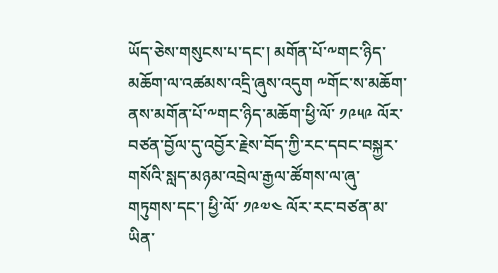ཡོད་ཅེས་གསུངས་པ་དང་། མགོན་པོ་༸གང་ཉིད་མཆོག་ལ་འཚམས་འདྲི་ཞུས་འདུག ༸གོང་ས་མཆོག་ནས་མགོན་པོ་༸གང་ཉིད་མཆོག་ཕྱི་ལོ་ ༡༩༥༩ ལོར་བཙན་བྱོལ་དུ་འབྱོར་རྗེས་བོད་ཀྱི་རང་དབང་བསྐྱར་གསོའི་སླད་མཉམ་འབྲེལ་རྒྱལ་ཚོགས་ལ་ཞུ་གཏུགས་དང་། ཕྱི་ལོ་ ༡༩༧༤ ལོར་རང་བཙན་མ་ཡིན་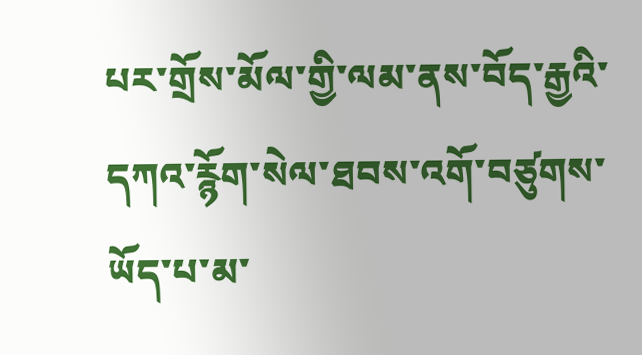པར་གྲོས་མོལ་གྱི་ལམ་ནས་བོད་རྒྱའི་དཀའ་རྙོག་སེལ་ཐབས་འགོ་བཙུགས་ཡོད་པ་མ་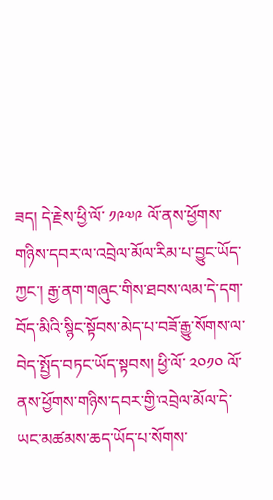ཟད། དེ་རྗེས་ཕྱི་ལོ་ ༡༩༧༩ ལོ་ནས་ཕྱོགས་གཉིས་དབར་ལ་འབྲེལ་མོལ་རིམ་པ་བྱུང་ཡོད་ཀྱང་། རྒྱ་ནག་གཞུང་གིས་ཐབས་ལམ་དེ་དག་བོད་མིའི་སྙིང་སྟོབས་མེད་པ་བཟོ་རྒྱུ་སོགས་ལ་བེད་སྤྱོད་བཏང་ཡོད་སྟབས། ཕྱི་ལོ་ ༢༠༡༠ ལོ་ནས་ཕྱོགས་གཉིས་དབར་གྱི་འབྲེལ་མོལ་དེ་ཡང་མཚམས་ཆད་ཡོད་པ་སོགས་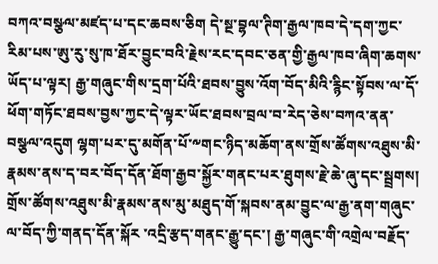བཀའ་བསྩལ་མཛད་པ་དང་ཆབས་ཅིག དེ་སྔ་བྷལ་ཊིག་རྒྱལ་ཁབ་དེ་དག་ཀྱང་རིམ་པས་ཨུ་རུ་སུ་ཁ་ཐོར་བྱུང་བའི་རྗེས་རང་དབང་ཅན་གྱི་རྒྱལ་ཁབ་ཞིག་ཆགས་ཡོད་པ་ལྟར། རྒྱ་གཞུང་གིས་དྲག་པོའི་ཐབས་བྱུས་འོག་བོད་མིའི་རྙིང་སྟོབས་ལ་དོ་ཕོག་གཏོང་ཐབས་བྱས་ཀྱང་དེ་ལྟར་ཡོང་ཐབས་བྲལ་བ་རེད་ཅེས་བཀའ་ནན་བསྩལ་འདུག ལྷག་པར་དུ་མགོན་པོ་༸གང་ཉིད་མཆོག་ནས་གྲོས་ཚོགས་འཐུས་མི་རྣམས་ནས་ད་བར་བོད་དོན་ཐོག་རྒྱབ་སྐྱོར་གནང་པར་ཐུགས་རྗེ་ཆེ་ཞུ་དང་སྦྲགས། གྲོས་ཚོགས་འཐུས་མི་རྣམས་ནས་མུ་མཐུད་གོ་སྐབས་ནམ་བྱུང་ལ་རྒྱ་ནག་གཞུང་ལ་བོད་ཀྱི་གནད་དོན་སྐོར ་འདྲི་རྩད་གནང་རྒྱུ་དང་། རྒྱ་གཞུང་གི་འགྲེལ་བརྗོད་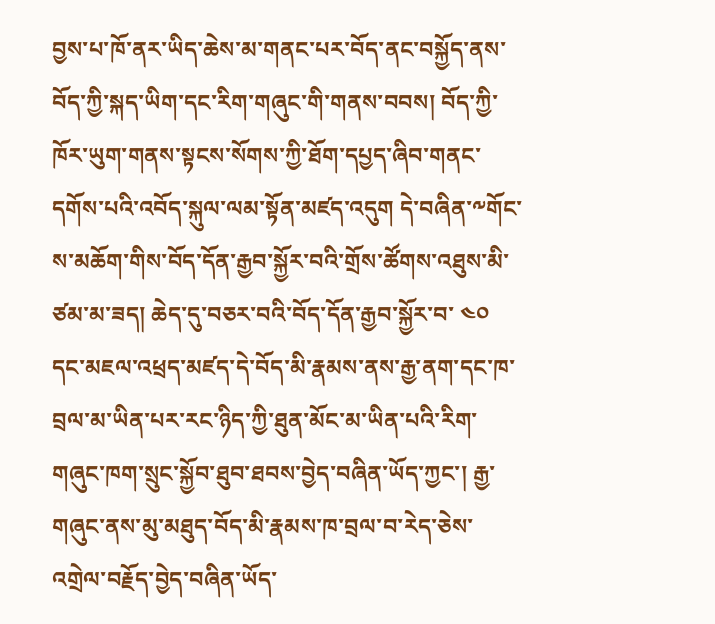བྱས་པ་ཁོ་ནར་ཡིད་ཆེས་མ་གནང་པར་བོད་ནང་བསྐྱོད་ནས་བོད་ཀྱི་སྐད་ཡིག་དང་རིག་གཞུང་གི་གནས་བབས། བོད་ཀྱི་ཁོར་ཡུག་གནས་སྟངས་སོགས་ཀྱི་ཐོག་དཔྱད་ཞིབ་གནང་དགོས་པའི་འབོད་སྐུལ་ལམ་སྟོན་མཛད་འདུག དེ་བཞིན་༸གོང་ས་མཆོག་གིས་བོད་དོན་རྒྱབ་སྐྱོར་བའི་གྲོས་ཚོགས་འཐུས་མི་ཙམ་མ་ཟད། ཆེད་དུ་བཅར་བའི་བོད་དོན་རྒྱབ་སྐྱོར་བ་ ༤༠ དང་མཇལ་འཕྲད་མཛད་དེ་བོད་མི་རྣམས་ནས་རྒྱ་ནག་དང་ཁ་བྲལ་མ་ཡིན་པར་རང་ཉིད་ཀྱི་ཐུན་མོང་མ་ཡིན་པའི་རིག་གཞུང་ཁག་སྲུང་སྐྱོབ་ཐུབ་ཐབས་བྱེད་བཞིན་ཡོད་ཀྱང་། རྒྱ་གཞུང་ནས་མུ་མཐུད་བོད་མི་རྣམས་ཁ་བྲལ་བ་རེད་ཅེས་འགྲེལ་བརྗོད་བྱེད་བཞིན་ཡོད་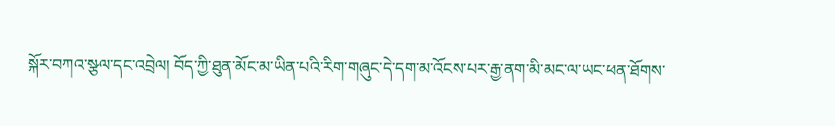སྐོར་བཀའ་སྩལ་དང་འབྲེལ། བོད་ཀྱི་ཐུན་མོང་མ་ཡིན་པའི་རིག་གཞུང་དེ་དག་མ་འོངས་པར་རྒྱ་ནག་མི་མང་ལ་ཡང་ཕན་ཐོགས་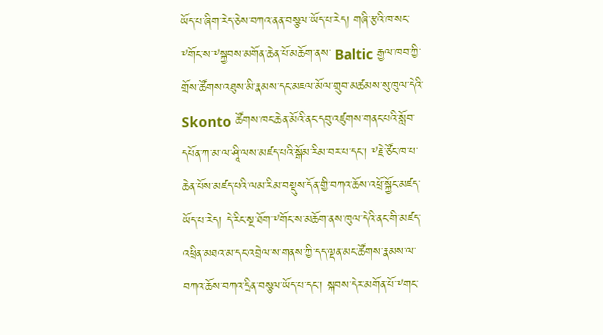ཡོད་པ་ཞིག་རེད་ཅེས་བཀའ་ནན་བསྩལ་ཡོད་པ་རེད། གཞི་རྩའི་ཁ་སང་༸གོང་ས་༸སྐྱབས་མགོན་ཆེན་པོ་མཆོག་ནས་ Baltic རྒྱལ་ཁབ་ཀྱི་གྲོས་ཚོགས་འཐུས་མི་རྣམས་དང་མཇལ་མོལ་གྲུབ་མཚམས་སུ་ཁུལ་དེའི་ Skonto ཚོགས་ཁང་ཆེན་མོའི་ནང་དབུ་འཛུགས་གནང་པའི་སློབ་དཔོན་ཀ་མ་ལ་ཤཱི་ལས་མཛད་པའི་སྒོམ་རིམ་བར་པ་དང་། ༸རྗེ་ཙོང་ཁ་པ་ཆེན་པོས་མཛད་པའི་ལམ་རིམ་བསྡུས་དོན་གྱི་བཀའ་ཆོས་འཕྲོ་སྐྱོང་མཛད་ཡོད་པ་རེད། དེ་རིང་སྔ་ཐོག་༸གོང་ས་མཆོག་ནས་ཁུལ་དེའི་ནང་གི་མཛད་འཕྲིན་མཐའ་མ་དང་འབྲེལ་ས་གནས་ཀྱི་དད་ལྡན་མང་ཚོགས་རྣམས་ལ་བཀའ་ཆོས་བཀའ་དྲིན་བསྩལ་ཡོད་པ་དང་། སྐབས་དེར་མགོན་པོ་༸གང་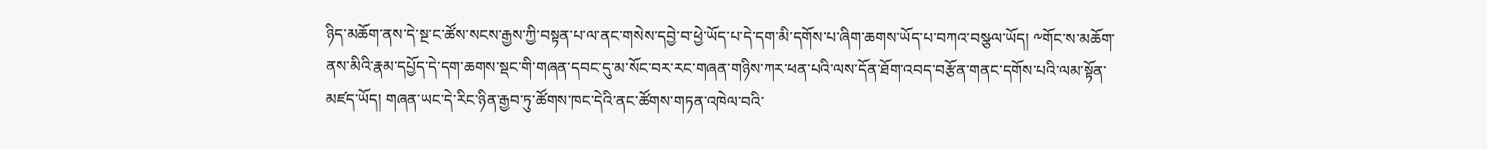ཉིད་མཆོག་ནས་དེ་སྔ་ང་ཚོས་སངས་རྒྱས་ཀྱི་བསྟན་པ་ལ་ནང་གསེས་དབྱེ་བ་ཕྱེ་ཡོད་པ་དེ་དག་མི་དགོས་པ་ཞིག་ཆགས་ཡོད་པ་བཀའ་བསྩལ་ཡོད། ༸གོང་ས་མཆོག་ནས་མིའི་རྣམ་དཔྱོད་དེ་དག་ཆགས་སྡང་གི་གཞན་དབང་དུ་མ་སོང་བར་རང་གཞན་གཉིས་ཀར་ཕན་པའི་ལས་དོན་ཐོག་འབད་བརྩོན་གནང་དགོས་པའི་ལམ་སྟོན་མཛད་ཡོད། གཞན་ཡང་དེ་རིང་ཉིན་རྒྱབ་ཏུ་ཚོགས་ཁང་དེའི་ནང་ཚོགས་གཏན་འཁེལ་བའི་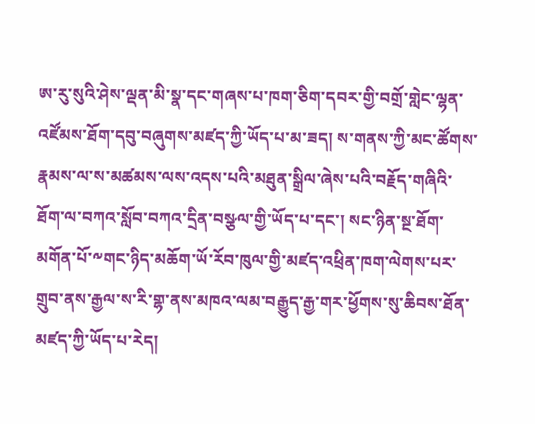ཨ་རུ་སུའི་ཤེས་ལྡན་མི་སྣ་དང་གཞས་པ་ཁག་ཅིག་དབར་གྱི་བགྲོ་གླེང་ལྷན་འཛོམས་ཐོག་དབུ་བཞུགས་མཛད་ཀྱི་ཡོད་པ་མ་ཟད། ས་གནས་ཀྱི་མང་ཚོགས་རྣམས་ལ་ས་མཚམས་ལས་འདས་པའི་མཐུན་སྒྲིལ་ཞེས་པའི་བརྗོད་གཞིའི་ཐོག་ལ་བཀའ་སློབ་བཀའ་དྲིན་བསྩལ་གྱི་ཡོད་པ་དང་། སང་ཉིན་སྔ་ཐོག་མགོན་པོ་༸གང་ཉིད་མཆོག་ཡོ་རོབ་ཁུལ་གྱི་མཛད་འཕྲིན་ཁག་ལེགས་པར་གྲུབ་ནས་རྒྱལ་ས་རི་གྷ་ནས་མཁའ་ལམ་བརྒྱུད་རྒྱ་གར་ཕྱོགས་སུ་ཆིབས་ཐོན་མཛད་ཀྱི་ཡོད་པ་རེད།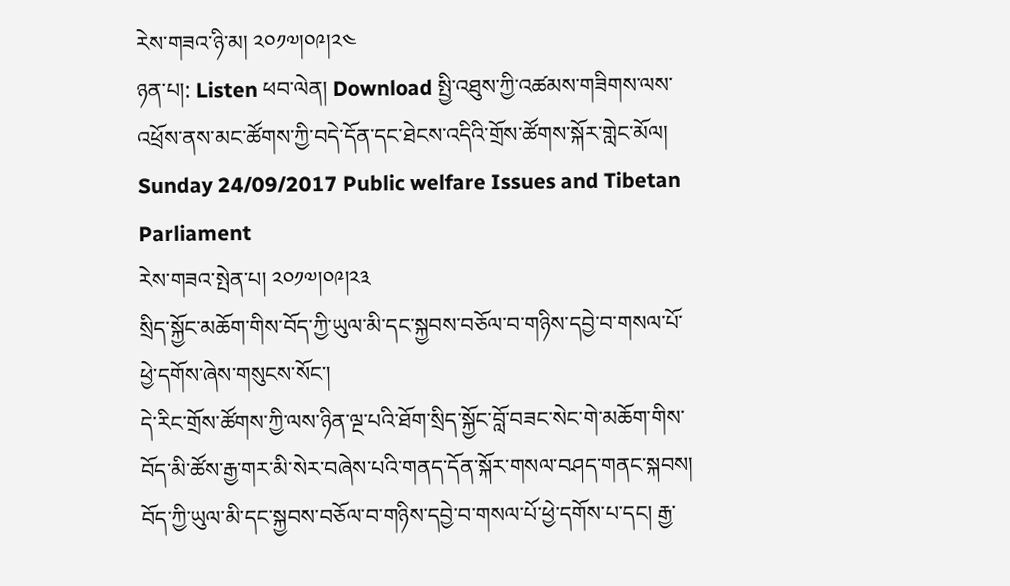རེས་གཟའ་ཉི་མ། ༢༠༡༧།༠༩།༢༤
ཉན་པ།: Listen ཕབ་ལེན། Download སྤྱི་འཐུས་ཀྱི་འཚམས་གཟིགས་ལས་འཕྲོས་ནས་མང་ཚོགས་ཀྱི་བདེ་དོན་དང་ཐེངས་འདིའི་གྲོས་ཚོགས་སྐོར་གླེང་མོལ། Sunday 24/09/2017 Public welfare Issues and Tibetan Parliament
རེས་གཟའ་སྤེན་པ། ༢༠༡༧།༠༩།༢༣
སྲིད་སྐྱོང་མཆོག་གིས་བོད་ཀྱི་ཡུལ་མི་དང་སྐྱབས་བཅོལ་བ་གཉིས་དབྱེ་བ་གསལ་པོ་ཕྱེ་དགོས་ཞེས་གསུངས་སོང་།
དེ་རིང་གྲོས་ཚོགས་ཀྱི་ལས་ཉིན་ལྔ་པའི་ཐོག་སྲིད་སྐྱོང་བློ་བཟང་སེང་གེ་མཆོག་གིས་བོད་མི་ཚོས་རྒྱ་གར་མི་སེར་བཞེས་པའི་གནད་དོན་སྐོར་གསལ་བཤད་གནང་སྐབས། བོད་ཀྱི་ཡུལ་མི་དང་སྐྱབས་བཅོལ་བ་གཉིས་དབྱེ་བ་གསལ་པོ་ཕྱེ་དགོས་པ་དང། རྒྱ་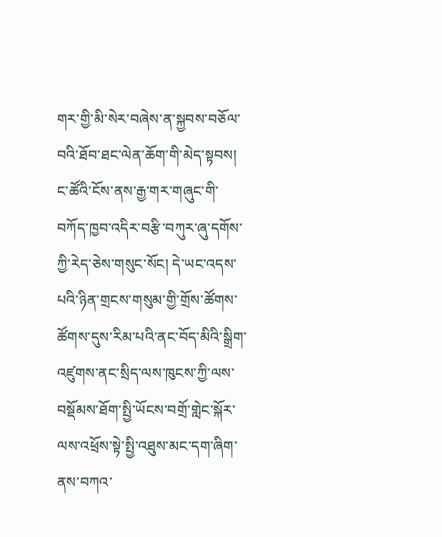གར་གྱི་མི་སེར་བཞེས་ན་སྐྱབས་བཅོལ་བའི་ཐོབ་ཐང་ལེན་ཆོག་གི་མེད་སྟབས། ང་ཚོའི་ངོས་ནས་རྒྱ་གར་གཞུང་གི་བཀོད་ཁྱབ་འདིར་བརྩི་བཀུར་ཞུ་དགོས་ཀྱི་རེད་ཅེས་གསུང་སོང། དེ་ཡང་འདས་པའི་ཉིན་གྲངས་གསུམ་གྱི་གྲོས་ཚོགས་ཚོགས་དུས་རིམ་པའི་ནང་བོད་མིའི་སྒྲིག་འཛུགས་ནང་སྲིད་ལས་ཁུངས་ཀྱི་ལས་བསྡོམས་ཐོག་སྤྱི་ཡོངས་བགྲོ་གླེང་སྐོར་ལས་འཕྲོས་སྟེ་སྤྱི་འཐུས་མང་དག་ཞིག་ནས་བཀའ་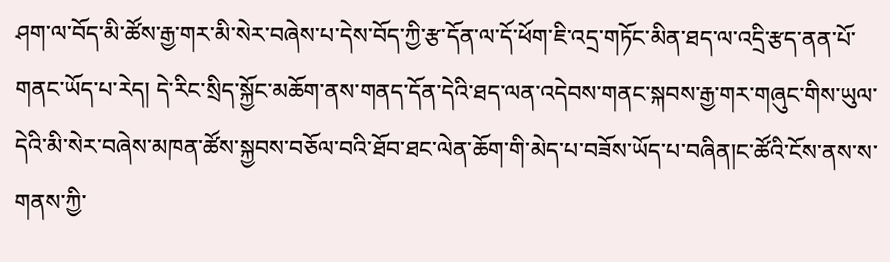ཤག་ལ་བོད་མི་ཚོས་རྒྱ་གར་མི་སེར་བཞེས་པ་དེས་བོད་ཀྱི་རྩ་དོན་ལ་དོ་ཕོག་ཇི་འདྲ་གཏོང་མིན་ཐད་ལ་འདྲི་རྩད་ནན་པོ་གནང་ཡོད་པ་རེད། དེ་རིང་སྲིད་སྐྱོང་མཆོག་ནས་གནད་དོན་དེའི་ཐད་ལན་འདེབས་གནང་སྐབས་རྒྱ་གར་གཞུང་གིས་ཡུལ་དེའི་མི་སེར་བཞེས་མཁན་ཚོས་སྐྱབས་བཅོལ་བའི་ཐོབ་ཐང་ལེན་ཆོག་གི་མེད་པ་བཟོས་ཡོད་པ་བཞིན།ང་ཚོའི་ངོས་ནས་ས་གནས་ཀྱི་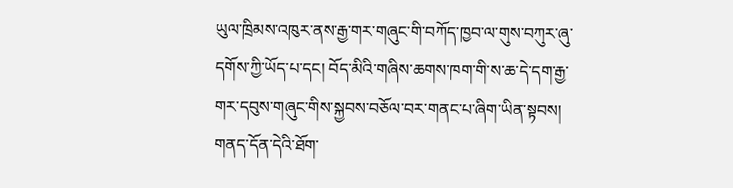ཡུལ་ཁྲིམས་འཁུར་ནས་རྒྱ་གར་གཞུང་གི་བཀོད་ཁྱབ་ལ་གུས་བཀུར་ཞུ་དགོས་ཀྱི་ཡོད་པ་དང། བོད་མིའི་གཞིས་ཆགས་ཁག་གི་ས་ཆ་དེ་དག་རྒྱ་གར་དབུས་གཞུང་གིས་སྐྱབས་བཅོལ་བར་གནང་པ་ཞིག་ཡིན་སྟབས། གནད་དོན་དེའི་ཐོག་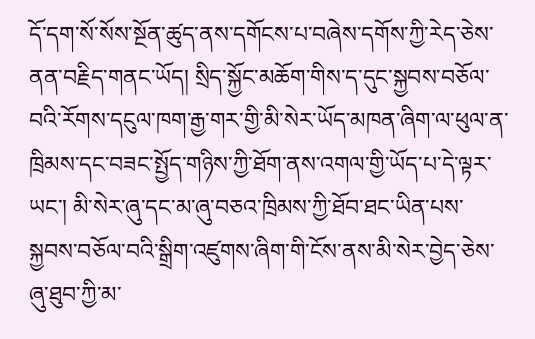དོ་དག་སོ་སོས་སྔོན་ཚུད་ནས་དགོངས་པ་བཞེས་དགོས་ཀྱི་རེད་ཅེས་ནན་བརྗིད་གནང་ཡོད། སྲིད་སྐྱོང་མཆོག་གིས་ད་དུང་སྐྱབས་བཅོལ་བའི་རོགས་དངུལ་ཁག་རྒྱ་གར་གྱི་མི་སེར་ཡོད་མཁན་ཞིག་ལ་ཕུལ་ན་ཁྲིམས་དང་བཟང་སྤྱོད་གཉིས་ཀྱི་ཐོག་ནས་འགལ་གྱི་ཡོད་པ་དེ་ལྟར་ཡང་། མི་སེར་ཞུ་དང་མ་ཞུ་བཅའ་ཁྲིམས་ཀྱི་ཐོབ་ཐང་ཡིན་པས་སྐྱབས་བཅོལ་བའི་སྒྲིག་འཛུགས་ཞིག་གི་ངོས་ནས་མི་སེར་བྱེད་ཅེས་ཞུ་ཐུབ་ཀྱི་མ་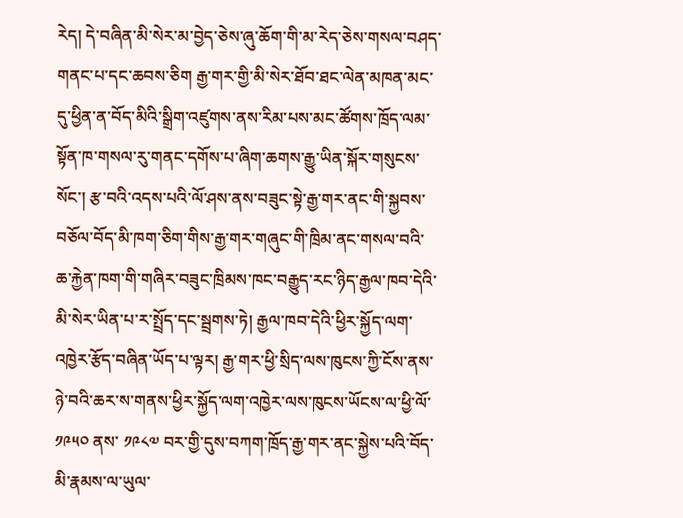རེད། དེ་བཞིན་མི་སེར་མ་བྱེད་ཅེས་ཞུ་ཆོག་གི་མ་རེད་ཅེས་གསལ་བཤད་གནང་པ་དང་ཆབས་ཅིག རྒྱ་གར་གྱི་མི་སེར་ཐོབ་ཐང་ལེན་མཁན་མང་དུ་ཕྱིན་ན་བོད་མིའི་སྒྲིག་འཛུགས་ནས་རིམ་པས་མང་ཚོགས་ཁྲོད་ལམ་སྟོན་ཁ་གསལ་རུ་གནང་དགོས་པ་ཞིག་ཆགས་རྒྱུ་ཡིན་སྐོར་གསུངས་སོང་། རྩ་བའི་འདས་པའི་ལོ་ཤས་ནས་བཟུང་སྟེ་རྒྱ་གར་ནང་གི་སྐྱབས་བཅོལ་བོད་མི་ཁག་ཅིག་གིས་རྒྱ་གར་གཞུང་གི་ཁྲིམ་ནང་གསལ་བའི་ཆ་རྐྱེན་ཁག་གི་གཞིར་བཟུང་ཁྲིམས་ཁང་བརྒྱུད་རང་ཉིད་རྒྱལ་ཁབ་དེའི་མི་སེར་ཡིན་པ་ར་སྤྲོད་དང་སྦྲགས་ཏེ། རྒྱལ་ཁབ་དེའི་ཕྱིར་སྐྱོད་ལག་འཁྱེར་རྩོད་བཞིན་ཡོད་པ་ལྟར། རྒྱ་གར་ཕྱི་སྲིད་ལས་ཁུངས་ཀྱི་ངོས་ནས་ཉེ་བའི་ཆར་ས་གནས་ཕྱིར་སྐྱོད་ལག་འཁྱེར་ལས་ཁུངས་ཡོངས་ལ་ཕྱི་ལོ་ ༡༩༥༠ ནས་ ༡༩༨༧ བར་གྱི་དུས་བཀག་ཁྲོད་རྒྱ་གར་ནང་སྐྱེས་པའི་བོད་མི་རྣམས་ལ་ཡུལ་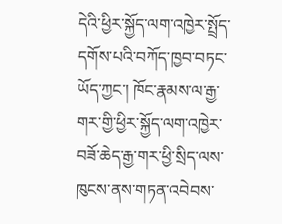དེའི་ཕྱིར་སྐྱོད་ལག་འཁྱེར་སྤྲོད་དགོས་པའི་བཀོད་ཁྱབ་བཏང་ཡོད་ཀྱང་། ཁོང་རྣམས་ལ་རྒྱ་གར་གྱི་ཕྱིར་སྐྱོད་ལག་འཁྱེར་བཟོ་ཆེད་རྒྱ་གར་ཕྱི་སྲིད་ལས་ཁུངས་ནས་གཏན་འབེབས་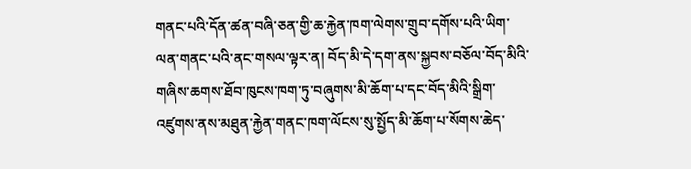གནང་པའི་དོན་ཚན་བཞི་ཅན་གྱི་ཆ་རྐྱེན་ཁག་ལེགས་གྲུབ་དགོས་པའི་ཡིག་ལན་གནང་པའི་ནང་གསལ་ལྟར་ན། བོད་མི་དེ་དག་ནས་སྐྱབས་བཅོལ་བོད་མིའི་གཞིས་ཆགས་ཐོབ་ཁུངས་ཁག་ཏུ་བཞུགས་མི་ཆོག་པ་དང་བོད་མིའི་སྒྲིག་འཛུགས་ནས་མཐུན་རྐྱེན་གནང་ཁག་ལོངས་སུ་སྤྱོད་མི་ཆོག་པ་སོགས་ཆེད་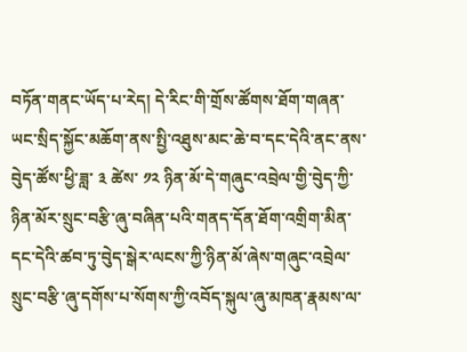བཏོན་གནང་ཡོད་པ་རེད། དེ་རིང་གི་གྲོས་ཚོགས་ཐོག་གཞན་ཡང་སྲིད་སྐྱོང་མཆོག་ནས་སྤྱི་འཐུས་མང་ཆེ་བ་དང་དེའི་ནང་ནས་བེུད་ཚོས་ཕྱི་ཟླ་ ༣ ཚེས་ ༡༢ ཉིན་མོ་དེ་གཞུང་འབྲེལ་གྱི་བེུད་ཀྱི་ཉིན་མོར་སྲུང་བརྩི་ཞུ་བཞིན་པའི་གནད་དོན་ཐོག་འགྲིག་མིན་དང་དེའི་ཚབ་ཏུ་བེུད་སྒེར་ལངས་ཀྱི་ཉིན་མོ་ཞེས་གཞུང་འབྲེལ་སྲུང་བརྩི་ཞུ་དགོས་པ་སོགས་ཀྱི་འབོད་སྐུལ་ཞུ་མཁན་རྣམས་ལ་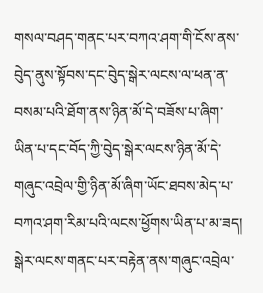གསལ་བཤད་གནང་པར་བཀའ་ཤག་གི་ངོས་ནས་བེུད་ནུས་སྟོབས་དང་བེུད་སྒེར་ལངས་ལ་ཕན་ན་བསམ་པའི་ཐོག་ནས་ཉིན་མོ་དེ་བཟོས་པ་ཞིག་ཡིན་པ་དང་བོད་ཀྱི་བེུད་སྒེར་ལངས་ཉིན་མོ་དེ་གཞུང་འབྲེལ་གྱི་ཉིན་མོ་ཞིག་ཡོང་ཐབས་མེད་པ་བཀའ་ཤག་རིམ་པའི་ལངས་ཕྱོགས་ཡིན་པ་མ་ཟད། སྒེར་ལངས་གནང་པར་བརྟེན་ནས་གཞུང་འབྲེལ་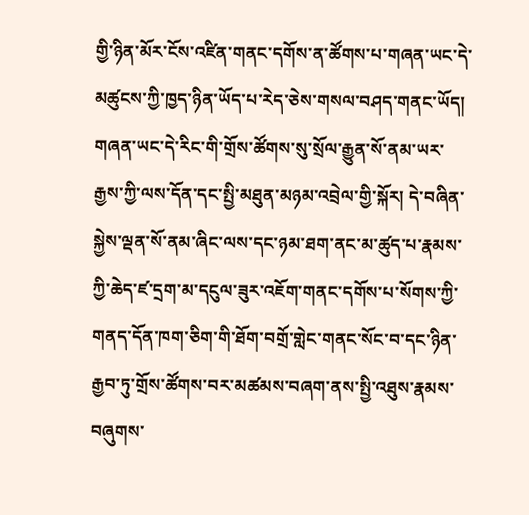གྱི་ཉིན་མོར་ངོས་འཛིན་གནང་དགོས་ན་ཚོགས་པ་གཞན་ཡང་དེ་མཚུངས་ཀྱི་ཁྱད་ཉིན་ཡོད་པ་རེད་ཅེས་གསལ་བཤད་གནང་ཡོད། གཞན་ཡང་དེ་རིང་གི་གྲོས་ཚོགས་སུ་སྲོལ་རྒྱུན་སོ་ནམ་ཡར་རྒྱས་ཀྱི་ལས་དོན་དང་སྤྱི་མཐུན་མཉམ་འབྲེལ་གྱི་སྐོར། དེ་བཞིན་སྐྱེས་ལྡན་སོ་ནམ་ཞིང་ལས་དང་ཉམ་ཐག་ནང་མ་ཚུད་པ་རྣམས་ཀྱི་ཆེད་ཛ་དྲག་མ་དངུལ་ཟུར་འཇོག་གནང་དགོས་པ་སོགས་ཀྱི་གནད་དོན་ཁག་ཅིག་གི་ཐོག་བགྲོ་གླེང་གནང་སོང་བ་དང་ཉིན་རྒྱབ་ཏུ་གྲོས་ཚོགས་བར་མཚམས་བཞག་ནས་སྤྱི་འཐུས་རྣམས་བཞུགས་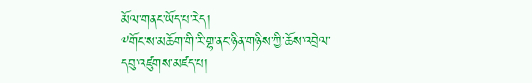མོལ་གནང་ཡོད་པ་རེད།
༸གོང་ས་མཆོག་གི་རི་གྷ་ནང་ཉིན་གཉིས་ཀྱི་ཆོས་འབྲེལ་དབུ་འཛུགས་མཛད་པ།